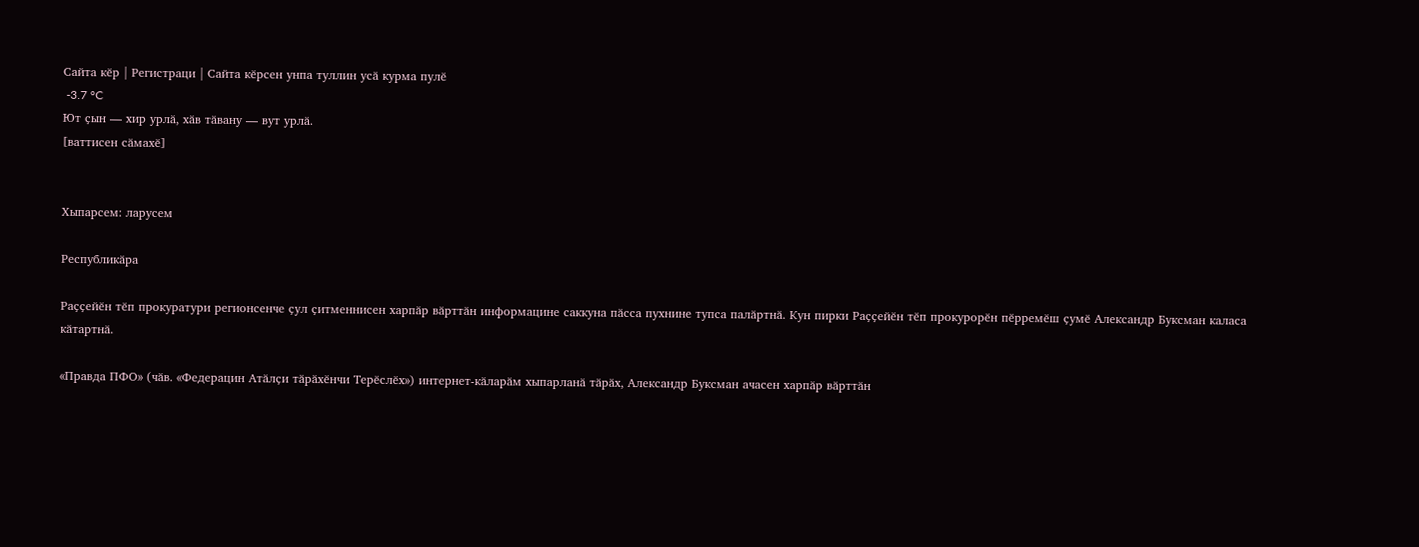Сайта кӗр | Регистраци | Сайта кӗрсен унпа туллин усӑ курма пулӗ
 -3.7 °C
Ют ҫын — хир урлӑ, хӑв тӑвану — вут урлӑ.
[ваттисен сӑмахӗ]


Хыпарсем: ларусем

Республикӑра

Раҫҫейӗн тӗп прокуратури регионсенче ҫул ҫитменнисен харпӑр вӑрттӑн информацине саккуна пӑсса пухнине тупса палӑртнӑ. Кун пирки Раҫҫейӗн тӗп прокурорӗн пӗрремӗш ҫумӗ Александр Буксман каласа кӑтартнӑ.

«Правда ПФО» (чӑв. «Федерацин Атӑлҫи тӑрӑхӗнчи Терӗслӗх») интернет-кӑларӑм хыпарланӑ тӑрӑх, Александр Буксман ачасен харпӑр вӑрттӑн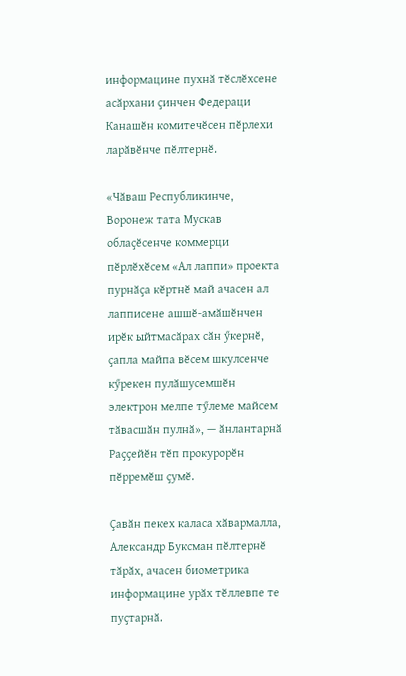информацине пухнӑ тӗслӗхсене асӑрхани ҫинчен Федераци Канашӗн комитечӗсен пӗрлехи ларӑвӗнче пӗлтернӗ.

«Чӑваш Республикинче, Воронеж тата Мускав облаҫӗсенче коммерци пӗрлӗхӗсем «Ал лаппи» проекта пурнӑҫа кӗртнӗ май ачасен ал лапписене ашшӗ-амӑшӗнчен ирӗк ыйтмасӑрах сӑн ӳкернӗ, ҫапла майпа вӗсем шкулсенче кӳрекен пулӑшусемшӗн электрон мелпе тӳлеме майсем тӑвасшӑн пулнӑ», — ӑнлантарнӑ Раҫҫейӗн тӗп прокурорӗн пӗрремӗш ҫумӗ.

Ҫавӑн пекех каласа хӑвармалла, Александр Буксман пӗлтернӗ тӑрӑх, ачасен биометрика информацине урӑх тӗллевпе те пуҫтарнӑ.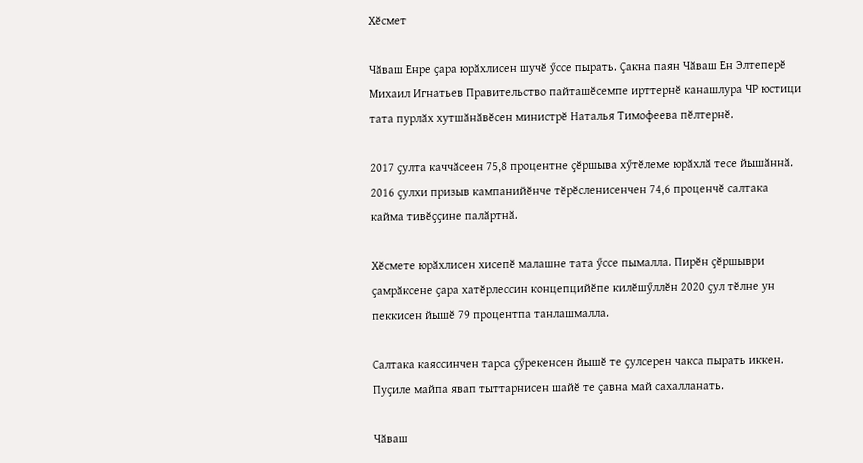Хӗсмет

Чӑваш Енре ҫара юрӑхлисен шучӗ ӳссе пырать. Ҫакна паян Чӑваш Ен Элтеперӗ Михаил Игнатьев Правительство пайташӗсемпе ирттернӗ канашлура ЧР юстици тата пурлӑх хутшӑнӑвӗсен министрӗ Наталья Тимофеева пӗлтернӗ.

2017 ҫулта каччӑсеен 75,8 процентне ҫӗршыва хӳтӗлеме юрӑхлӑ тесе йышӑннӑ. 2016 ҫулхи призыв кампанийӗнче тӗрӗсленисенчен 74,6 проценчӗ салтака кайма тивӗҫҫине палӑртнӑ.

Хӗсмете юрӑхлисен хисепӗ малашне тата ӳссе пымалла. Пирӗн ҫӗршыври ҫамрӑксене ҫара хатӗрлессин концепцийӗпе килӗшӳллӗн 2020 ҫул тӗлне ун пеккисен йышӗ 79 процентпа танлашмалла.

Салтака каяссинчен тарса ҫӳрекенсен йышӗ те ҫулсерен чакса пырать иккен. Пуҫиле майпа явап тыттарнисен шайӗ те ҫавна май сахалланать.

Чӑваш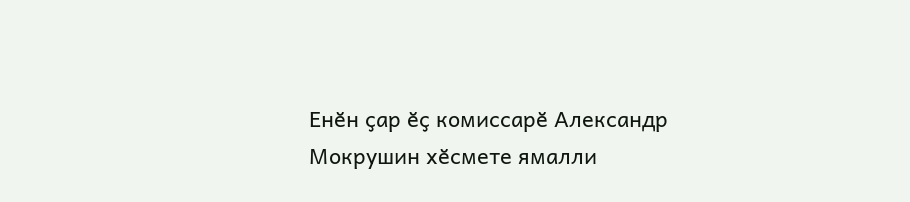Енӗн ҫар ӗҫ комиссарӗ Александр Мокрушин хӗсмете ямалли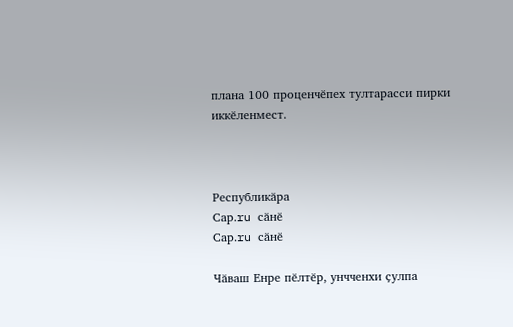плана 100 проценчӗпех тултарасси пирки иккӗленмест.



Республикӑра
Сар.ru сӑнӗ
Сар.ru сӑнӗ

Чӑваш Енре пӗлтӗр, унчченхи ҫулпа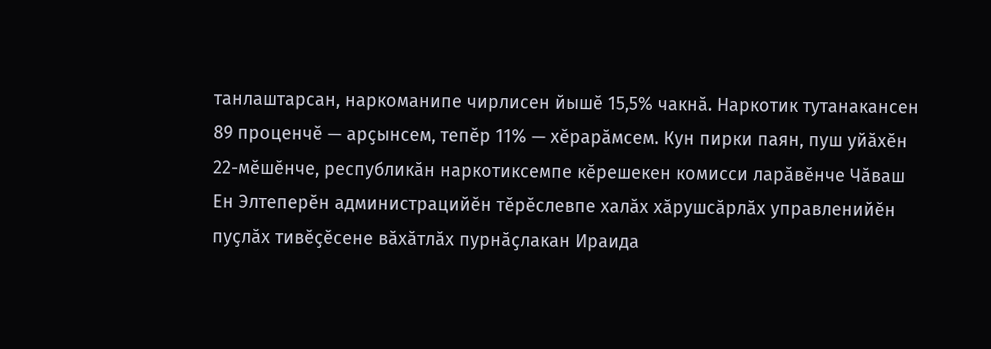танлаштарсан, наркоманипе чирлисен йышӗ 15,5% чакнӑ. Наркотик тутанакансен 89 проценчӗ — арҫынсем, тепӗр 11% — хӗрарӑмсем. Кун пирки паян, пуш уйӑхӗн 22-мӗшӗнче, республикӑн наркотиксемпе кӗрешекен комисси ларӑвӗнче Чӑваш Ен Элтеперӗн администрацийӗн тӗрӗслевпе халӑх хӑрушсӑрлӑх управленийӗн пуҫлӑх тивӗҫӗсене вӑхӑтлӑх пурнӑҫлакан Ираида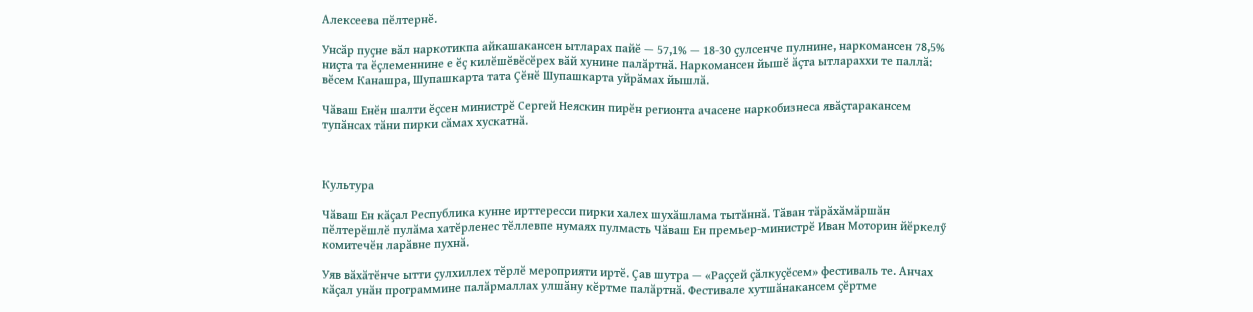Алексеева пӗлтернӗ.

Унсӑр пуҫне вӑл наркотикпа айкашакансен ытларах пайӗ — 57,1% — 18-30 ҫулсенче пулнине, наркомансен 78,5% ниҫта та ӗҫлеменнине е ӗҫ килӗшӗвӗсӗрех вӑй хунине палӑртнӑ. Наркомансен йышӗ ӑҫта ытлараххи те паллӑ: вӗсем Канашра, Шупашкарта тата Ҫӗнӗ Шупашкарта уйрӑмах йышлӑ.

Чӑваш Енӗн шалти ӗҫсен министрӗ Сергей Неяскин пирӗн регионта ачасене наркобизнеса явӑҫтаракансем тупӑнсах тӑни пирки сӑмах хускатнӑ.



Культура

Чӑваш Ен кӑҫал Республика кунне ирттересси пирки халех шухӑшлама тытӑннӑ. Тӑван тӑрӑхӑмӑршӑн пӗлтерӗшлӗ пулӑма хатӗрленес тӗллевпе нумаях пулмасть Чӑваш Ен премьер-министрӗ Иван Моторин йӗркелӳ комитечӗн ларӑвне пухнӑ.

Уяв вӑхӑтӗнче ытти ҫулхиллех тӗрлӗ мероприяти иртӗ. Ҫав шутра — «Раҫҫей ҫӑлкуҫӗсем» фестиваль те. Анчах кӑҫал унӑн программине палӑрмаллах улшӑну кӗртме палӑртнӑ. Фестивале хутшӑнакансем ҫӗртме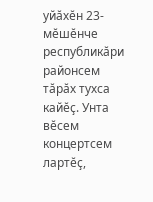уйӑхӗн 23-мӗшӗнче республикӑри районсем тӑрӑх тухса кайӗҫ. Унта вӗсем концертсем лартӗҫ,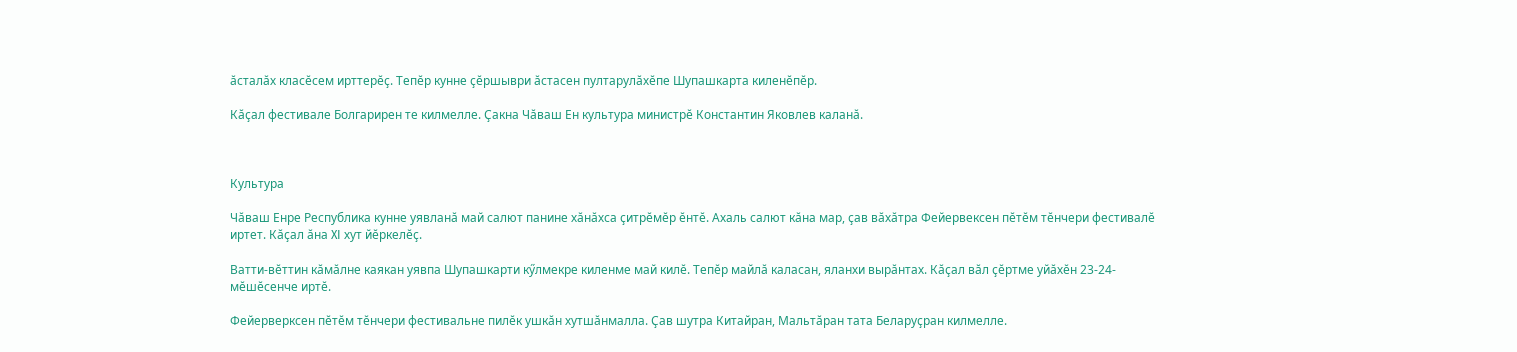ӑсталӑх класӗсем ирттерӗҫ. Тепӗр кунне ҫӗршыври ӑстасен пултарулӑхӗпе Шупашкарта киленӗпӗр.

Кӑҫал фестивале Болгарирен те килмелле. Ҫакна Чӑваш Ен культура министрӗ Константин Яковлев каланӑ.



Культура

Чӑваш Енре Республика кунне уявланӑ май салют панине хӑнӑхса ҫитрӗмӗр ӗнтӗ. Ахаль салют кӑна мар, ҫав вӑхӑтра Фейервексен пӗтӗм тӗнчери фестивалӗ иртет. Кӑҫал ӑна XI хут йӗркелӗҫ.

Ватти-вӗттин кӑмӑлне каякан уявпа Шупашкарти кӳлмекре киленме май килӗ. Тепӗр майлӑ каласан, яланхи вырӑнтах. Кӑҫал вӑл ҫӗртме уйӑхӗн 23-24-мӗшӗсенче иртӗ.

Фейерверксен пӗтӗм тӗнчери фестивальне пилӗк ушкӑн хутшӑнмалла. Ҫав шутра Китайран, Мальтӑран тата Беларуҫран килмелле.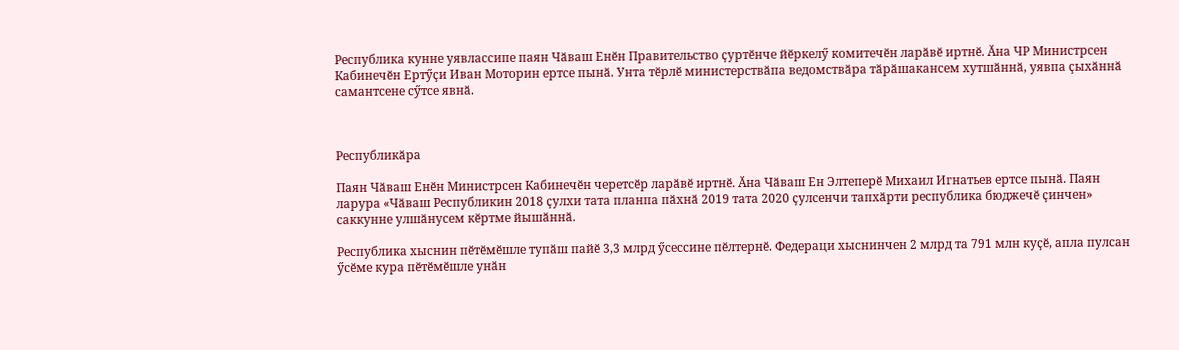Республика кунне уявлассипе паян Чӑваш Енӗн Правительство ҫуртӗнче йӗркелӳ комитечӗн ларӑвӗ иртнӗ. Ӑна ЧР Министрсен Кабинечӗн Ертӳҫи Иван Моторин ертсе пынӑ. Унта тӗрлӗ министерствӑпа ведомствӑра тӑрӑшакансем хутшӑннӑ, уявпа ҫыхӑннӑ самантсене сӳтсе явнӑ.



Республикӑра

Паян Чӑваш Енӗн Министрсен Кабинечӗн черетсӗр ларӑвӗ иртнӗ. Ӑна Чӑваш Ен Элтеперӗ Михаил Игнатьев ертсе пынӑ. Паян ларура «Чӑваш Республикин 2018 ҫулхи тата планпа пӑхнӑ 2019 тата 2020 ҫулсенчи тапхӑрти республика бюджечӗ ҫинчен» саккунне улшӑнусем кӗртме йышӑннӑ.

Республика хыснин пӗтӗмӗшле тупӑш пайӗ 3,3 млрд ӳсессине пӗлтернӗ. Федераци хыснинчен 2 млрд та 791 млн куҫӗ, апла пулсан ӳсӗме кура пӗтӗмӗшле унӑн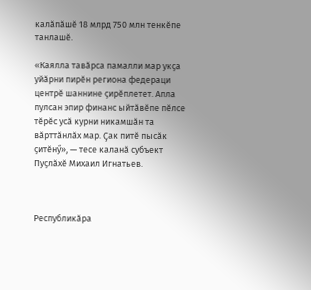калӑпӑшӗ 18 млрд 750 млн тенкӗпе танлашӗ.

«Каялла тавӑрса памалли мар укҫа уйӑрни пирӗн региона федераци центрӗ шаннине ҫирӗплетет. Апла пулсан эпир финанс ыйтӑвӗпе пӗлсе тӗрӗс усӑ курни никамшӑн та вӑрттӑнлӑх мар. Ҫак питӗ пысӑк ҫитӗнӳ», — тесе каланӑ субъект Пуҫлӑхӗ Михаил Игнатьев.



Республикӑра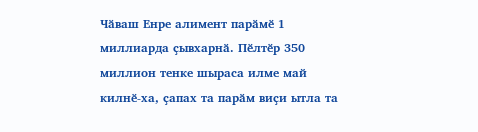Чӑваш Енре алимент парӑмӗ 1 миллиарда ҫывхарнӑ. Пӗлтӗр 350 миллион тенке шыраса илме май килнӗ-ха, ҫапах та парӑм виҫи ытла та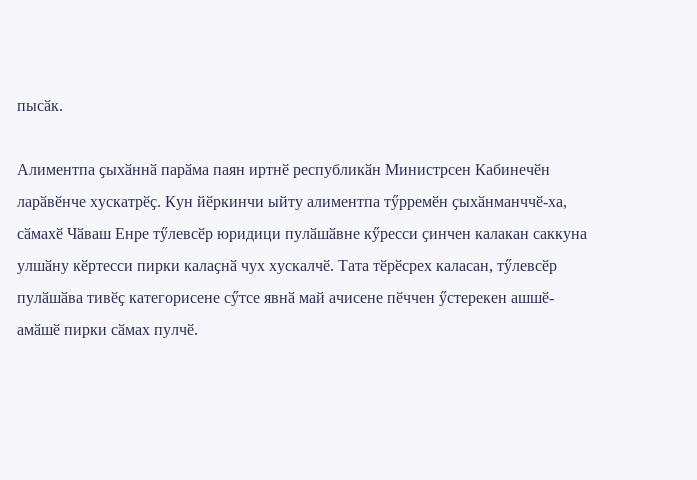пысӑк.

Алиментпа ҫыхӑннӑ парӑма паян иртнӗ республикӑн Министрсен Кабинечӗн ларӑвӗнче хускатрӗҫ. Кун йӗркинчи ыйту алиментпа тӳрремӗн ҫыхӑнманччӗ-ха, сӑмахӗ Чӑваш Енре тӳлевсӗр юридици пулӑшӑвне кӳресси ҫинчен калакан саккуна улшӑну кӗртесси пирки калаҫнӑ чух хускалчӗ. Тата тӗрӗсрех каласан, тӳлевсӗр пулӑшӑва тивӗҫ категорисене сӳтсе явнӑ май ачисене пӗччен ӳстерекен ашшӗ-амӑшӗ пирки сӑмах пулчӗ.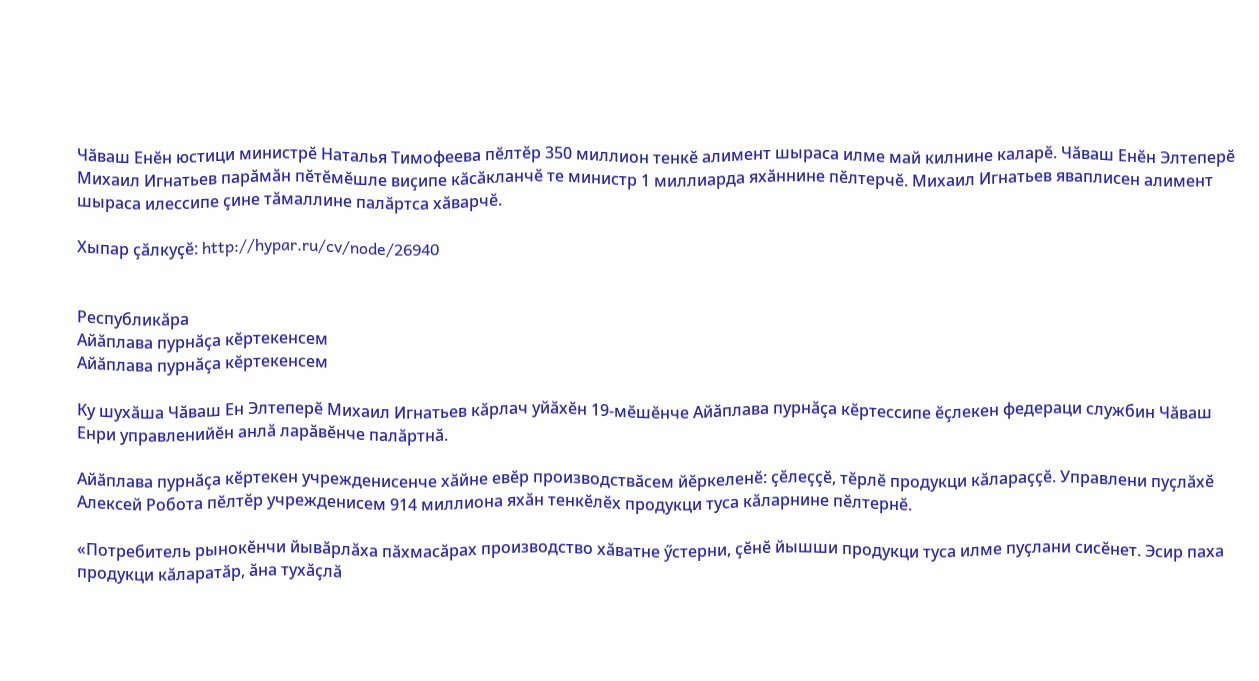Чӑваш Енӗн юстици министрӗ Наталья Тимофеева пӗлтӗр 350 миллион тенкӗ алимент шыраса илме май килнине каларӗ. Чӑваш Енӗн Элтеперӗ Михаил Игнатьев парӑмӑн пӗтӗмӗшле виҫипе кӑсӑкланчӗ те министр 1 миллиарда яхӑннине пӗлтерчӗ. Михаил Игнатьев яваплисен алимент шыраса илессипе ҫине тӑмаллине палӑртса хӑварчӗ.

Хыпар ҫӑлкуҫӗ: http://hypar.ru/cv/node/26940


Республикӑра
Айӑплава пурнӑҫа кӗртекенсем
Айӑплава пурнӑҫа кӗртекенсем

Ку шухӑша Чӑваш Ен Элтеперӗ Михаил Игнатьев кӑрлач уйӑхӗн 19-мӗшӗнче Айӑплава пурнӑҫа кӗртессипе ӗҫлекен федераци службин Чӑваш Енри управленийӗн анлӑ ларӑвӗнче палӑртнӑ.

Айӑплава пурнӑҫа кӗртекен учрежденисенче хӑйне евӗр производствӑсем йӗркеленӗ: ҫӗлеҫҫӗ, тӗрлӗ продукци кӑлараҫҫӗ. Управлени пуҫлӑхӗ Алексей Робота пӗлтӗр учрежденисем 914 миллиона яхӑн тенкӗлӗх продукци туса кӑларнине пӗлтернӗ.

«Потребитель рынокӗнчи йывӑрлӑха пӑхмасӑрах производство хӑватне ӳстерни, ҫӗнӗ йышши продукци туса илме пуҫлани сисӗнет. Эсир паха продукци кӑларатӑр, ӑна тухӑҫлӑ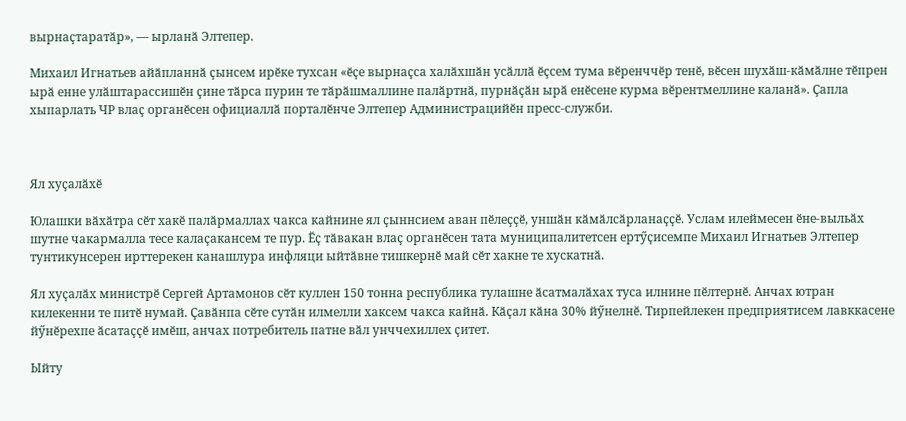вырнаҫтаратӑр», — ырланӑ Элтепер.

Михаил Игнатьев айӑпланнӑ ҫынсем ирӗке тухсан «ӗҫе вырнаҫса халӑхшӑн усӑллӑ ӗҫсем тума вӗренччӗр тенӗ, вӗсен шухӑш-кӑмӑлне тӗпрен ырӑ енне улӑштарассишӗн ҫине тӑрса пурин те тӑрӑшмаллине палӑртнӑ, пурнӑҫӑн ырӑ енӗсене курма вӗрентмеллине каланӑ». Ҫапла хыпарлать ЧР влаҫ органӗсен официаллӑ порталӗнче Элтепер Администрацийӗн пресс-служби.



Ял хуҫалӑхӗ

Юлашки вӑхӑтра сӗт хакӗ палӑрмаллах чакса кайнине ял ҫыннсием аван пӗлеҫҫӗ, уншӑн кӑмӑлсӑрланаҫҫӗ. Услам илеймесен ӗне-выльӑх шутне чакармалла тесе калаҫакансем те пур. Ӗҫ тӑвакан влаҫ органӗсен тата муниципалитетсен ертӳҫисемпе Михаил Игнатьев Элтепер тунтикунсерен ирттерекен канашлура инфляци ыйтӑвне тишкернӗ май сӗт хакне те хускатнӑ.

Ял хуҫалӑх министрӗ Сергей Артамонов сӗт куллен 150 тонна республика тулашне ӑсатмалӑхах туса илнине пӗлтернӗ. Анчах ютран килекенни те питӗ нумай. Ҫавӑнпа сӗте сутӑн илмелли хаксем чакса кайнӑ. Кӑҫал кӑна 30% йӳнелнӗ. Тирпейлекен предприятисем лавккасене йӳнӗрехпе ӑсатаҫҫӗ имӗш, анчах потребитель патне вӑл унччехиллех ҫитет.

Ыйту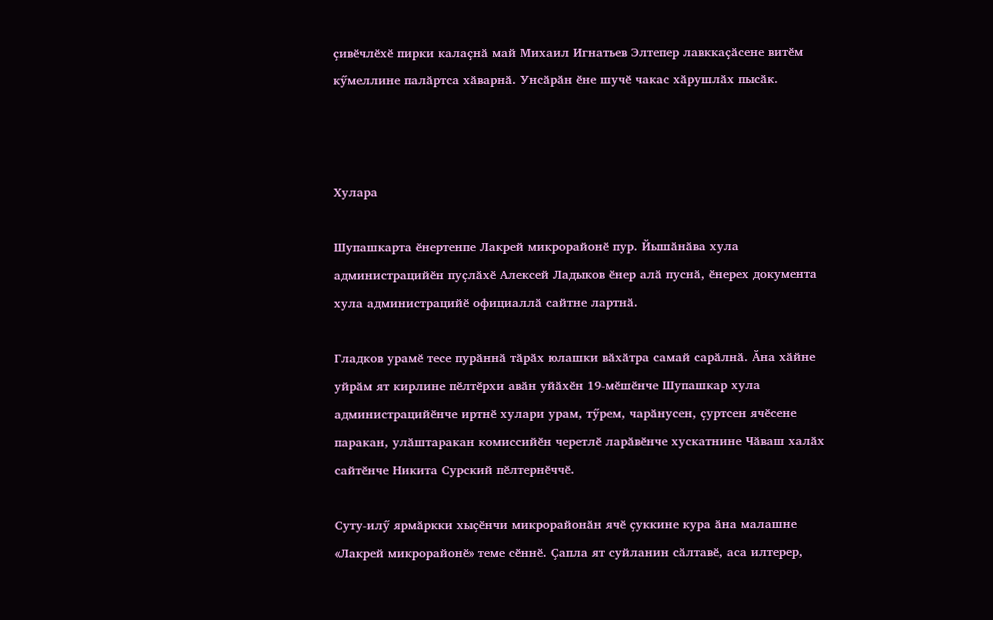ҫивӗчлӗхӗ пирки калаҫнӑ май Михаил Игнатьев Элтепер лавккаҫӑсене витӗм кӳмеллине палӑртса хӑварнӑ. Унсӑрӑн ӗне шучӗ чакас хӑрушлӑх пысӑк.



Хулара

Шупашкарта ӗнертенпе Лакрей микрорайонӗ пур. Йышӑнӑва хула администрацийӗн пуҫлӑхӗ Алексей Ладыков ӗнер алӑ пуснӑ, ӗнерех документа хула администрацийӗ официаллӑ сайтне лартнӑ.

Гладков урамӗ тесе пурӑннӑ тӑрӑх юлашки вӑхӑтра самай сарӑлнӑ. Ӑна хӑйне уйрӑм ят кирлине пӗлтӗрхи авӑн уйӑхӗн 19-мӗшӗнче Шупашкар хула администрацийӗнче иртнӗ хулари урам, тӳрем, чарӑнусен, ҫуртсен ячӗсене паракан, улӑштаракан комиссийӗн черетлӗ ларӑвӗнче хускатнине Чӑваш халӑх сайтӗнче Никита Сурский пӗлтернӗччӗ.

Суту-илӳ ярмӑркки хыҫӗнчи микрорайонӑн ячӗ ҫуккине кура ӑна малашне «Лакрей микрорайонӗ» теме сӗннӗ. Ҫапла ят суйланин сӑлтавӗ, аса илтерер,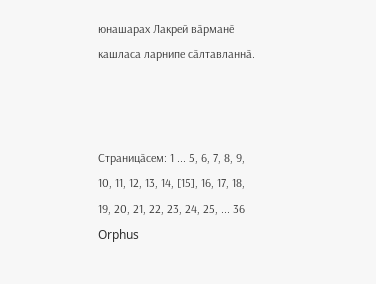юнашарах Лакрей вӑрманӗ кашласа ларнипе сӑлтавланнӑ.



Страницӑсем: 1 ... 5, 6, 7, 8, 9, 10, 11, 12, 13, 14, [15], 16, 17, 18, 19, 20, 21, 22, 23, 24, 25, ... 36
Orphus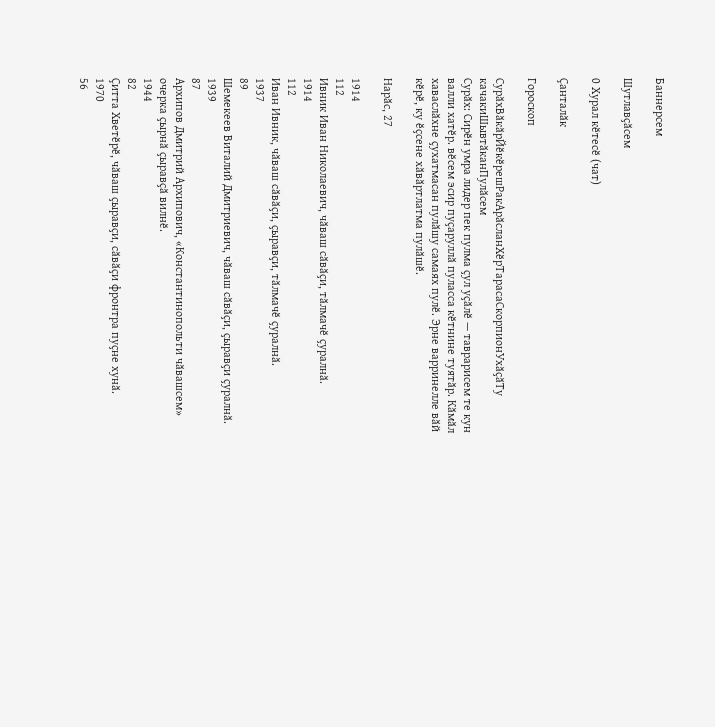Баннерсем

Шутлавҫӑсем

0 Хурал кӗтесӗ (чат)

Ҫанталӑк

Гороскоп

СурӑхВӑкӑрЙӗкӗрешРакАрӑсланХӗрТарасаСкорпионУхӑҫӑТу качакиШывтӑканПулӑсем
Сурӑх: Сирӗн умра лидер пек пулма ҫул уҫӑлӗ — таврарисем те кун валли хатӗр. вӗсем эсир пуҫаруллӑ пуласса кӗтнине туятӑр. Кӑмӑл хаваслӑхне ҫухатмасан пулӑшу самаях пулӗ. Эрне варринелле вӑй кӗрӗ, ку ӗҫсене хӑвӑртлатма пулӑшӗ.

Нарӑс, 27

1914
112
Ивник Иван Николаевич, чӑваш сӑвӑҫи, тӑлмачӗ ҫуралнӑ.
1914
112
Иван Ивник, чӑваш сӑвӑҫи, ҫыравҫи, тӑлмачӗ ҫуралнӑ.
1937
89
Шемекеев Виталий Дмитриевич, чӑваш сӑвӑҫи, ҫыравҫи ҫуралнӑ.
1939
87
Архипов Дмитрий Архипович, «Константинопольти чӑвашсем» очерка ҫырнӑ ҫыравҫӑ вилнӗ.
1944
82
Ҫитта Хветӗрӗ, чӑваш ҫыравҫи, сӑвӑҫи фронтра пуҫне хунӑ.
1970
56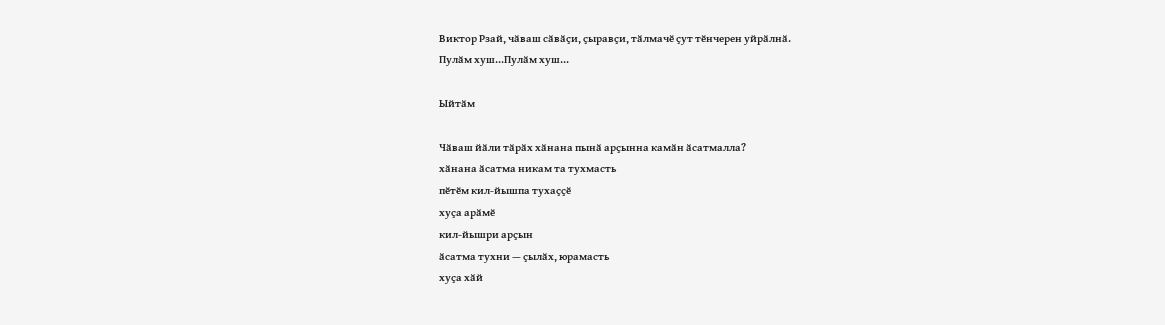Виктор Рзай, чӑваш сӑвӑҫи, ҫыравҫи, тӑлмачӗ ҫут тӗнчерен уйрӑлнӑ.
Пулӑм хуш...Пулӑм хуш...

Ыйтӑм

Чӑваш йӑли тӑрӑх хӑнана пынӑ арҫынна камӑн ӑсатмалла?
хӑнана ӑсатма никам та тухмасть
пӗтӗм кил-йышпа тухаҫҫӗ
хуҫа арӑмӗ
кил-йышри арҫын
ӑсатма тухни — ҫылӑх, юрамасть
хуҫа хӑй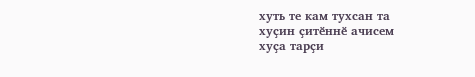хуть те кам тухсан та
хуҫин ҫитӗннӗ ачисем
хуҫа тарҫи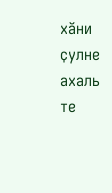хӑни ҫулне ахаль те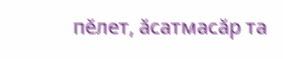пӗлет, ӑсатмасӑр та